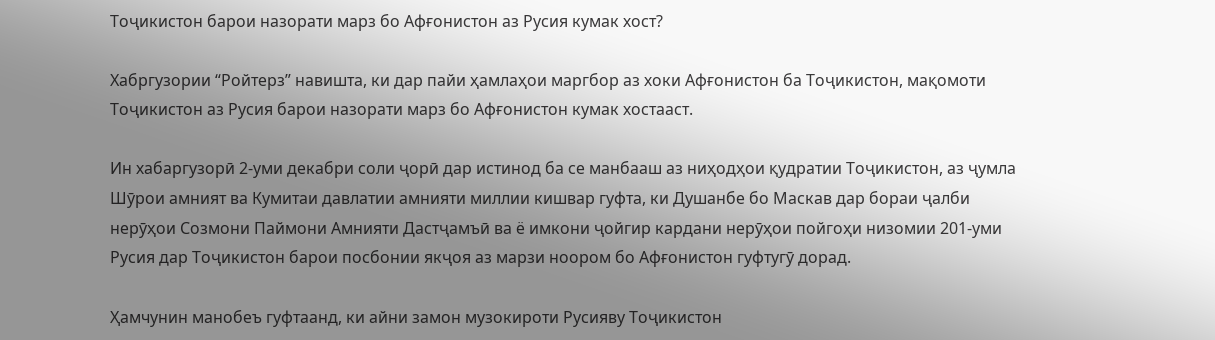Тоҷикистон барои назорати марз бо Афғонистон аз Русия кумак хост?

Хабргузории “Ройтерз” навишта, ки дар пайи ҳамлаҳои маргбор аз хоки Афғонистон ба Тоҷикистон, мақомоти Тоҷикистон аз Русия барои назорати марз бо Афғонистон кумак хостааст.

Ин хабаргузорӣ 2-уми декабри соли ҷорӣ дар истинод ба се манбааш аз ниҳодҳои қудратии Тоҷикистон, аз ҷумла Шӯрои амният ва Кумитаи давлатии амнияти миллии кишвар гуфта, ки Душанбе бо Маскав дар бораи ҷалби нерӯҳои Созмони Паймони Амнияти Дастҷамъӣ ва ё имкони ҷойгир кардани нерӯҳои пойгоҳи низомии 201-уми Русия дар Тоҷикистон барои посбонии якҷоя аз марзи ноором бо Афғонистон гуфтугӯ дорад.

Ҳамчунин манобеъ гуфтаанд, ки айни замон музокироти Русияву Тоҷикистон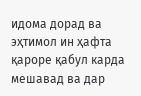идома дорад ва эҳтимол ин ҳафта қароре қабул карда мешавад ва дар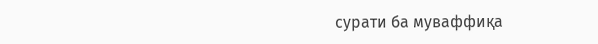сурати ба муваффиқа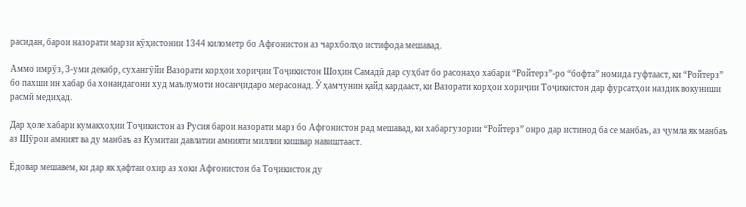расидан, барои назорати марзи кӯҳистонии 1344 километр бо Афғонистон аз чархболҳо истифода мешавад.

Аммо имрӯз, 3-уми декабр, сухангӯйи Вазорати корҳои хориҷии Тоҷикистон Шоҳин Самадӣ дар суҳбат бо расонаҳо хабари “Ройтерз”-ро “бофта” номида гуфтааст, ки “Ройтерз” бо пахши ин хабар ба хонандагони худ маълумоти носанҷидаро мерасонад. Ӯ ҳамчунин қайд кардааст, ки Вазорати корҳои хориҷии Тоҷикистон дар фурсатҳои наздик вокуниши расмӣ медиҳад.

Дар ҳоле хабари кумакхоҳии Тоҷикистон аз Русия барои назорати марз бо Афғонистон рад мешавад, ки хабаргузории “Ройтерз” онро дар истинод ба се манбаъ, аз ҷумла як манбаъ аз Шӯрои амният ва ду манбаъ аз Кумитаи давлатии амнияти миллии кишвар навиштааст.

Ёдовар мешавем, ки дар як ҳафтаи охир аз хоки Афғонистон ба Тоҷикистон ду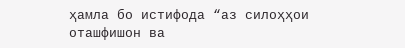ҳамла бо истифода “аз силоҳҳои оташфишон ва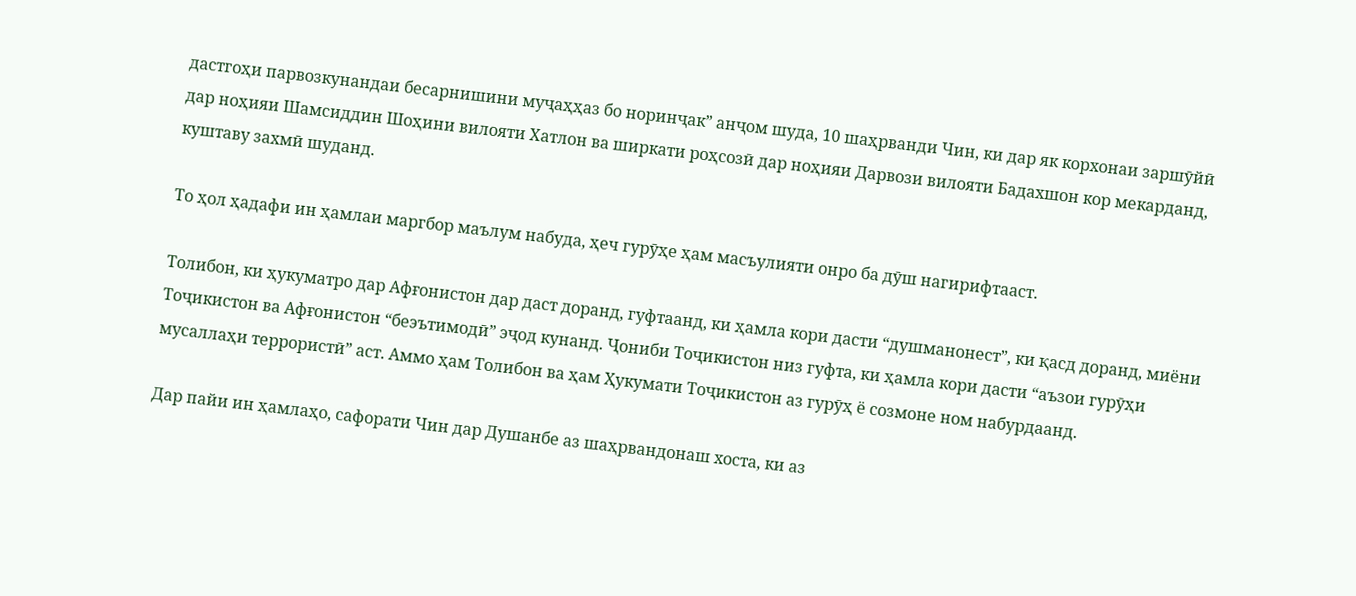дастгоҳи парвозкунандаи бесарнишини муҷаҳҳаз бо норинҷак” анҷом шуда, 10 шаҳрванди Чин, ки дар як корхонаи заршӯйӣ дар ноҳияи Шамсиддин Шоҳини вилояти Хатлон ва ширкати роҳсозӣ дар ноҳияи Дарвози вилояти Бадахшон кор мекарданд, куштаву захмӣ шуданд.

То ҳол ҳадафи ин ҳамлаи маргбор маълум набуда, ҳеч гурӯҳе ҳам масъулияти онро ба дӯш нагирифтааст.

Толибон, ки ҳукуматро дар Афғонистон дар даст доранд, гуфтаанд, ки ҳамла кори дасти “душманонест”, ки қасд доранд, миёни Тоҷикистон ва Афғонистон “беэътимодӣ” эҷод кунанд. Ҷониби Тоҷикистон низ гуфта, ки ҳамла кори дасти “аъзои гурӯҳи мусаллаҳи террористӣ” аст. Аммо ҳам Толибон ва ҳам Ҳукумати Тоҷикистон аз гурӯҳ ё созмоне ном набурдаанд.

Дар пайи ин ҳамлаҳо, сафорати Чин дар Душанбе аз шаҳрвандонаш хоста, ки аз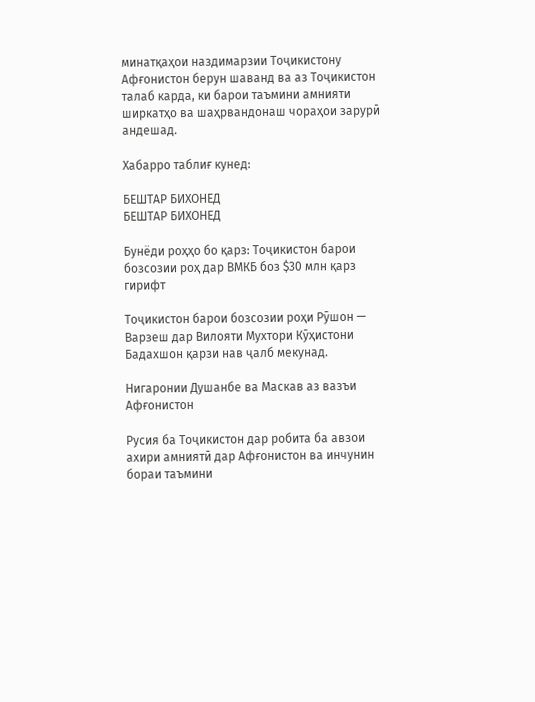минатқаҳои наздимарзии Тоҷикистону Афғонистон берун шаванд ва аз Тоҷикистон талаб карда, ки барои таъмини амнияти ширкатҳо ва шаҳрвандонаш чораҳои зарурӣ андешад.

Хабарро таблиғ кунед:

БЕШТАР БИХОНЕД
БЕШТАР БИХОНЕД

Бунёди роҳҳо бо қарз: Тоҷикистон барои бозсозии роҳ дар ВМКБ боз $30 млн қарз гирифт

Тоҷикистон барои бозсозии роҳи Рӯшон — Варзеш дар Вилояти Мухтори Кӯҳистони Бадахшон қарзи нав ҷалб мекунад.

Нигаронии Душанбе ва Маскав аз вазъи Афғонистон

Русия ба Тоҷикистон дар робита ба авзои ахири амниятӣ дар Афғонистон ва инчунин бораи таъмини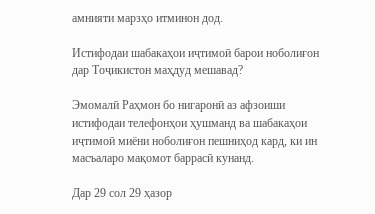амнияти марзҳо итминон дод.

Истифодаи шабакаҳои иҷтимоӣ барои ноболиғон дар Тоҷикистон маҳдуд мешавад?

Эмомалӣ Раҳмон бо нигаронӣ аз афзоиши истифодаи телефонҳои ҳушманд ва шабакаҳои иҷтимоӣ миёни ноболиғон пешниҳод кард, ки ин масъаларо мақомот баррасӣ кунанд.

Дар 29 сол 29 ҳазор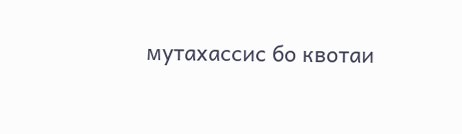мутахассис бо квотаи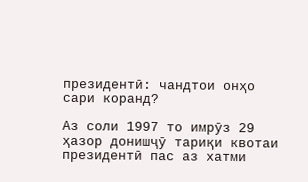президентӣ: чандтои онҳо сари коранд?

Аз соли 1997 то имрӯз 29 ҳазор донишҷӯ тариқи квотаи президентӣ пас аз хатми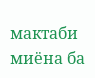мактаби миёна ба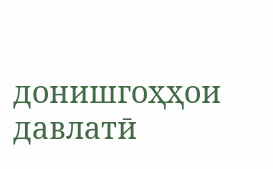донишгоҳҳои давлатӣ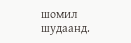шомил шудаанд.